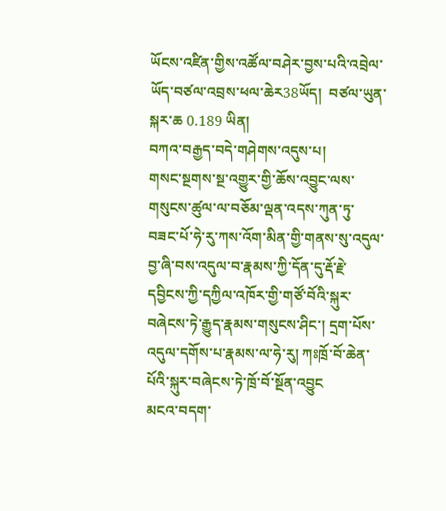ཡོངས་འཛིན་གྱིས་འཚོལ་བཤེར་བྱས་པའི་འབྲེལ་ཡོད་བཙལ་འབྲས་ཕལ་ཆེར38ཡོད།  བཙལ་ཡུན་སྐར་ཆ 0.189 ཡིན།
བཀའ་བརྒྱད་བདེ་གཤེགས་འདུས་པ།
གསང་སྔགས་སྔ་འགྱུར་གྱི་ཆོས་འབྱུང་ལས་གསུངས་ཚུལ་ལ་བཅོམ་ལྡན་འདས་ཀུན་ཏུ་བཟང་པོ་ཧེ་རུ་ཀས་འོག་མིན་གྱི་གནས་སུ་འདུལ་བྱ་ཞི་བས་འདུལ་བ་རྣམས་ཀྱི་དོན་དུ་རྡོ་རྗེ་དབྱིངས་ཀྱི་དཀྱིལ་འཁོར་གྱི་གཙོ་བོའི་སྐུར་བཞེངས་ཏེ་རྒྱུད་རྣམས་གསུངས་ཤིང་། དྲག་པོས་འདུལ་དགོས་པ་རྣམས་ལ་ཧེ་རུ། ཀཿཁྲོ་བོ་ཆེན་པོའི་སྐུར་བཞེངས་ཏེ་ཁྲོ་བོ་སྔོན་འབྱུང
མངའ་བདག་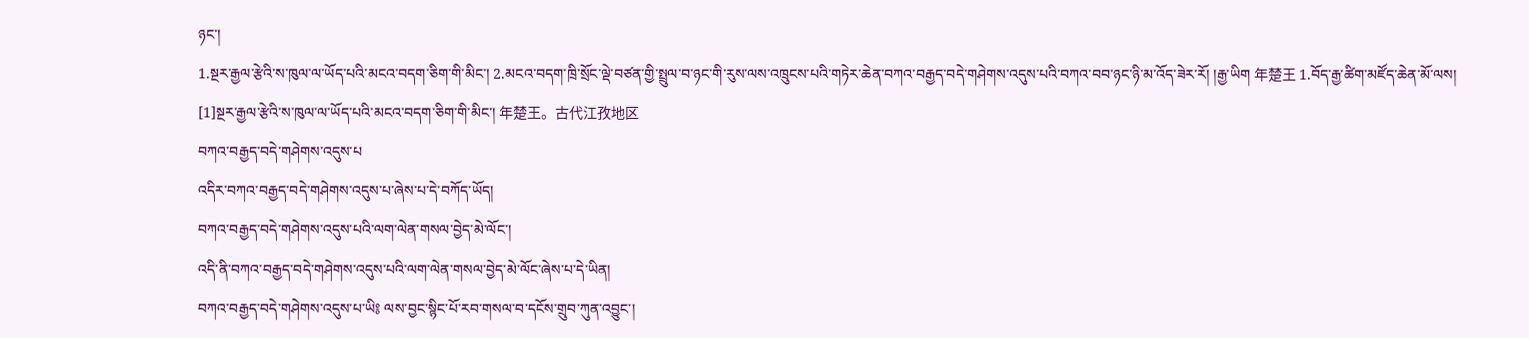ཉང་།
1.སྔར་རྒྱལ་རྩེའི་ས་ཁུལ་ལ་ཡོད་པའི་མངའ་བདག་ཅིག་གི་མིང་། 2.མངའ་བདག་ཁྲི་སྲོང་ལྡེ་བཙན་གྱི་སྤྲུལ་བ་ཉང་གི་རུས་ལས་འཁྲུངས་པའི་གཏེར་ཆེན་བཀའ་བརྒྱད་བདེ་གཤེགས་འདུས་པའི་བཀའ་བབ་ཉང་ཉི་མ་འོད་ཟེར་རོ། །རྒྱ་ཡིག 年楚王 1.བོད་རྒྱ་ཚིག་མཛོད་ཆེན་མོ་ལས། [1]སྔར་རྒྱལ་རྩེའི་ས་ཁུལ་ལ་ཡོད་པའི་མངའ་བདག་ཅིག་གི་མིང་། 年楚王。古代江孜地区
བཀའ་བརྒྱད་བདེ་གཤེགས་འདུས་པ
འདིར་བཀའ་བརྒྱད་བདེ་གཤེགས་འདུས་པ་ཞེས་པ་དེ་བཀོད་ཡོད།
བཀའ་བརྒྱད་བདེ་གཤེགས་འདུས་པའི་ལག་ལེན་གསལ་བྱེད་མེ་ལོང་།
འདི་ནི་བཀའ་བརྒྱད་བདེ་གཤེགས་འདུས་པའི་ལག་ལེན་གསལ་བྱེད་མེ་ལོང་ཞེས་པ་དེ་ཡིན།
བཀའ་བརྒྱད་བདེ་གཤེགས་འདུས་པ་ཡི༔ ལས་བྱང་སྙིང་པོ་རབ་གསལ་བ་དངོས་གྲུབ་ཀུན་འབྱུང་།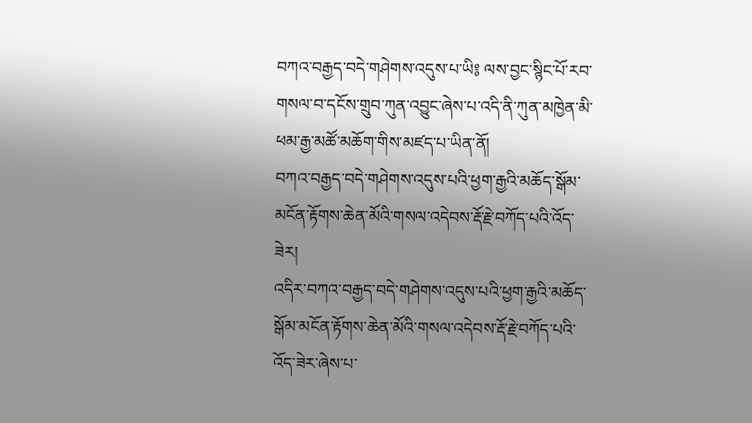བཀའ་བརྒྱད་བདེ་གཤེགས་འདུས་པ་ཡི༔ ལས་བྱང་སྙིང་པོ་རབ་གསལ་བ་དངོས་གྲུབ་ཀུན་འབྱུང་ཞེས་པ་འདི་ནི་ཀུན་མཁྱེན་མི་ཕམ་རྒྱ་མཚོ་མཆོག་གིས་མཛད་པ་ཡིན་ནོ།
བཀའ་བརྒྱད་བདེ་གཤེགས་འདུས་པའི་ཕྱག་རྒྱའི་མཆོད་སྒོམ་མངོན་རྟོགས་ཆེན་མོའི་གསལ་འདེབས་རྡོ་རྗེ་བཀོད་པའི་འོད་ཟེར།
འདིར་བཀའ་བརྒྱད་བདེ་གཤེགས་འདུས་པའི་ཕྱག་རྒྱའི་མཆོད་སྒོམ་མངོན་རྟོགས་ཆེན་མོའི་གསལ་འདེབས་རྡོ་རྗེ་བཀོད་པའི་འོད་ཟེར་ཞེས་པ་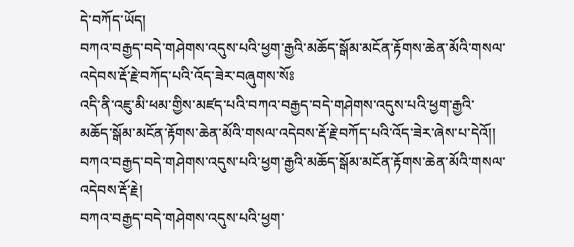དེ་བཀོད་ཡོད།
བཀའ་བརྒྱད་བདེ་གཤེགས་འདུས་པའི་ཕྱག་རྒྱའི་མཆོད་སྒོམ་མངོན་རྟོགས་ཆེན་མོའི་གསལ་འདེབས་རྡོ་རྗེ་བཀོད་པའི་འོད་ཟེར་བཞུགས་སོཿ
འདི་ནི་འཇུ་མི་ཕམ་གྱིས་མཛད་པའི་བཀའ་བརྒྱད་བདེ་གཤེགས་འདུས་པའི་ཕྱག་རྒྱའི་མཆོད་སྒོམ་མངོན་རྟོགས་ཆེན་མོའི་གསལ་འདེབས་རྡོ་རྗེ་བཀོད་པའི་འོད་ཟེར་ཞེས་པ་དེའོ།།
བཀའ་བརྒྱད་བདེ་གཤེགས་འདུས་པའི་ཕྱག་རྒྱའི་མཆོད་སྒོམ་མངོན་རྟོགས་ཆེན་མོའི་གསལ་འདེབས་རྡོ་རྗེ།
བཀའ་བརྒྱད་བདེ་གཤེགས་འདུས་པའི་ཕྱག་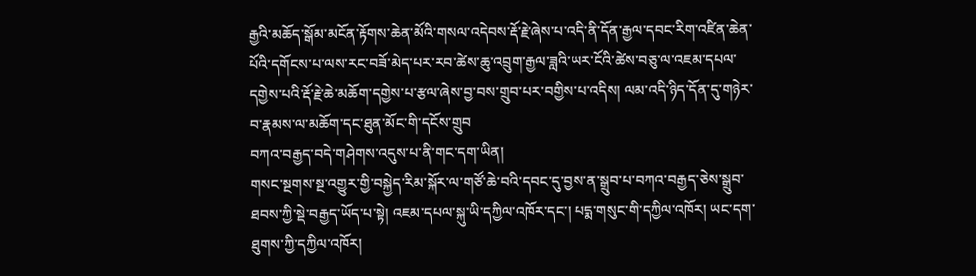རྒྱའི་མཆོད་སྒོམ་མངོན་རྟོགས་ཆེན་མོའི་གསལ་འདེབས་རྡོ་རྗེ་ཞེས་པ་འདི་ནི་དོན་རྒྱལ་དབང་རིག་འཛིན་ཆེན་པོའི་དགོངས་པ་ལས་རང་བཟོ་མེད་པར་རབ་ཚེས་ཆུ་འབྲུག་རྒྱལ་ཟླའི་ཡར་ངོའི་ཚེས་བཅུ་ལ་འཇམ་དཔལ་དགྱེས་པའི་རྡོ་རྗེ་ཆེ་མཆོག་དགྱེས་པ་རྩལ་ཞེས་བྱ་བས་གྲུབ་པར་བགྱིས་པ་འདིས། ལམ་འདི་ཉིད་དོན་དུ་གཉེར་བ་རྣམས་ལ་མཆོག་དང་ཐུན་མོང་གི་དངོས་གྲུབ
བཀའ་བརྒྱད་བདེ་གཤེགས་འདུས་པ་ནི་གང་དག་ཡིན།
གསང་སྔགས་སྔ་འགྱུར་གྱི་བསྐྱེད་རིམ་སྐོར་ལ་གཙོ་ཆེ་བའི་དབང་དུ་བྱས་ན་སྒྲུབ་པ་བཀའ་བརྒྱད་ཅེས་སྒྲུབ་ཐབས་ཀྱི་སྡེ་བརྒྱད་ཡོད་པ་སྟེ། འཇམ་དཔལ་སྐུ་ཡི་དཀྱིལ་འཁོར་དང་། པདྨ་གསུང་གི་དཀྱིལ་འཁོར། ཡང་དག་ཐུགས་ཀྱི་དཀྱིལ་འཁོར།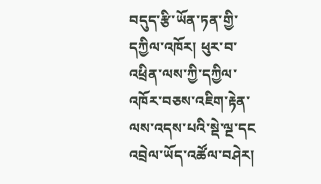བདུད་རྩི་ཡོན་ཏན་གྱི་དཀྱིལ་འཁོར། ཕུར་བ་འཕྲིན་ལས་ཀྱི་དཀྱིལ་འཁོར་བཅས་འཇིག་རྟེན་ལས་འདས་པའི་སྡེ་ལྔ་དང
འབྲེལ་ཡོད་འཚོལ་བཤེར།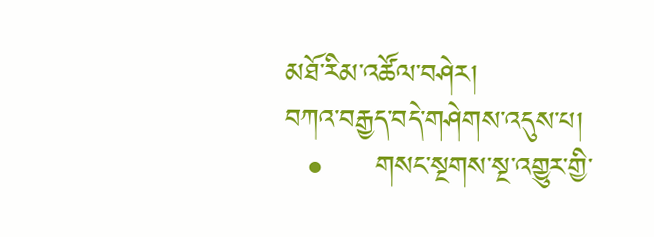མཐོ་རིམ་འཚོལ་བཤེར།
བཀའ་བརྒྱད་བདེ་གཤེགས་འདུས་པ།
  •     གསང་སྔགས་སྔ་འགྱུར་གྱི་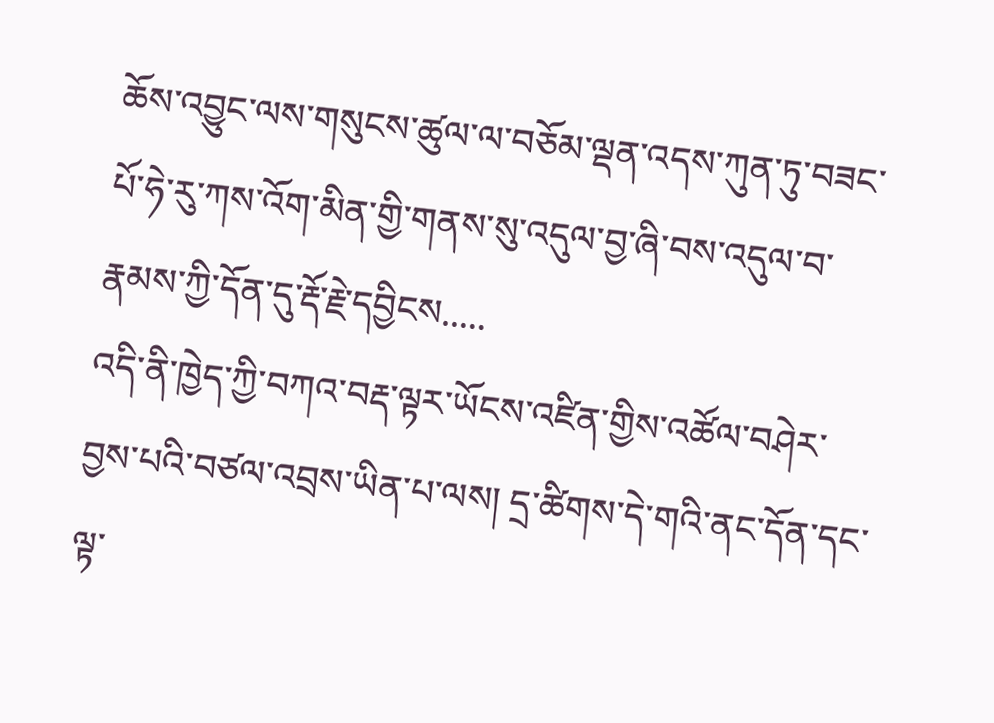ཆོས་འབྱུང་ལས་གསུངས་ཚུལ་ལ་བཅོམ་ལྡན་འདས་ཀུན་ཏུ་བཟང་པོ་ཧེ་རུ་ཀས་འོག་མིན་གྱི་གནས་སུ་འདུལ་བྱ་ཞི་བས་འདུལ་བ་རྣམས་ཀྱི་དོན་དུ་རྡོ་རྗེ་དབྱིངས.....
འདི་ནི་ཁྱེད་ཀྱི་བཀའ་བརྡ་ལྟར་ཡོངས་འཛིན་གྱིས་འཚོལ་བཤེར་བྱས་པའི་བཙལ་འབྲས་ཡིན་པ་ལས། དྲ་ཚིགས་དེ་གའི་ནང་དོན་དང་ལྟ་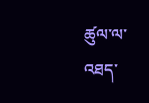ཚུལ་ལ་འཐད་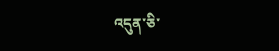འདུན་ཅི་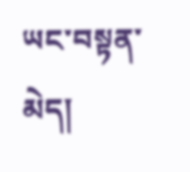ཡང་བསྟན་མེད།